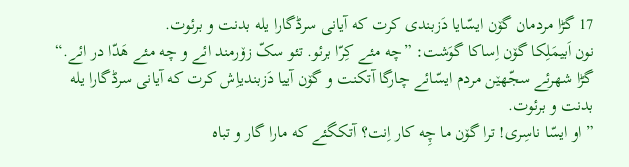17 گڑا مردمان گۆن ایسّایا دَزبندی کرت که آیانی سرڈگارا یله بدنت و برئوت.
نون اَبیمَلِکا گۆن اِساکا گوَشت: ”چه مئے کِرّا برئو. تئو سکّ زۆرمند ائے و چه مئے هَدّا در ائے.“
گڑا شهرئے سجّهێن مردم ایسّائے چارگا آتکنت و گۆن آییا دَزبندیاِش کرت که آیانی سرڈگارا یله بدنت و برئوت.
”او ایسّا ناسِری! ترا گۆن ما چِه کار اِنت؟ آتکگئے که مارا گار و تباه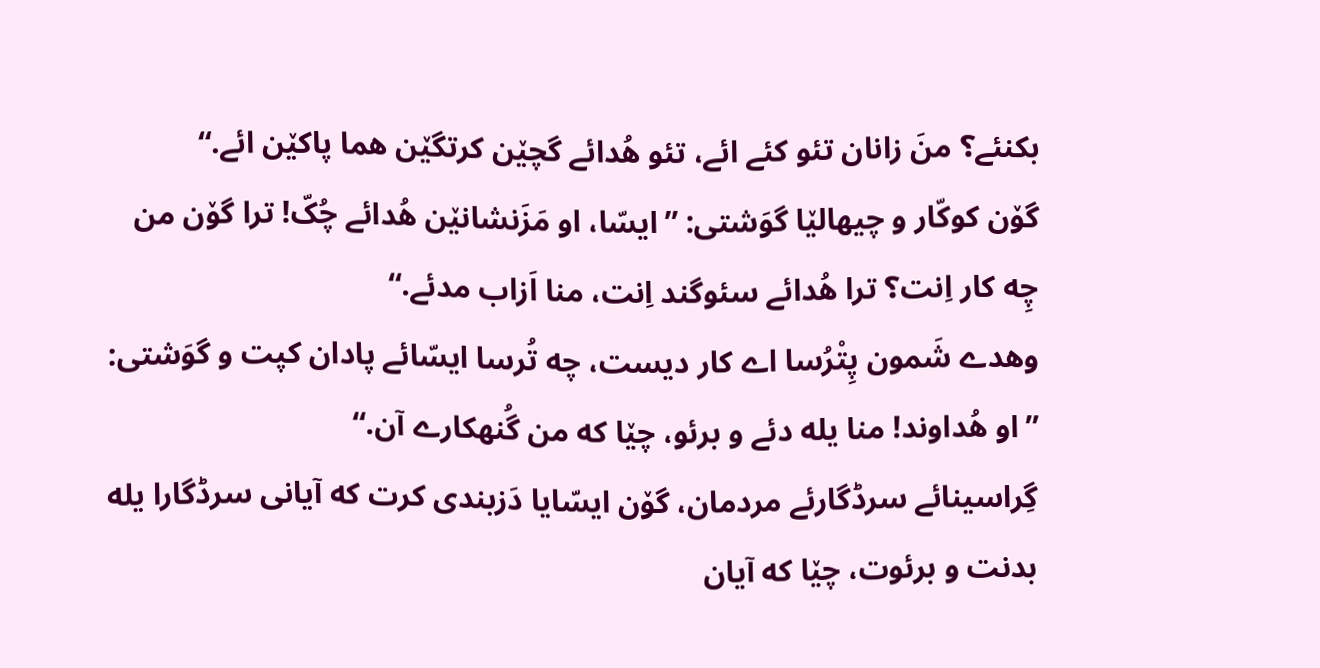بکنئے؟ منَ زانان تئو کئے ائے، تئو هُدائے گچێن کرتگێن هما پاکێن ائے.“
گۆن کوکّار و چیهالێا گوَشتی: ”ایسّا، او مَزَنشانێن هُدائے چُکّ! ترا گۆن من چِه کار اِنت؟ ترا هُدائے سئوگند اِنت، منا اَزاب مدئے.“
وهدے شَمون پِتْرُسا اے کار دیست، چه تُرسا ایسّائے پادان کپت و گوَشتی: ”او هُداوند! منا یله دئے و برئو، چێا که من گُنهکارے آن.“
گِراسینائے سرڈگارئے مردمان، گۆن ایسّایا دَزبندی کرت که آیانی سرڈگارا یله بدنت و برئوت، چێا که آیان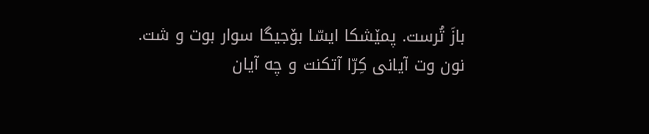بازَ تُرست. پمێشکا ایسّا بۆجیگا سوار بوت و شت.
نون وت آیانی کِرّا آتکنت و چه آیان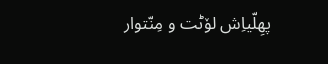پهِلّیاِش لۆٹت و مِنّتوار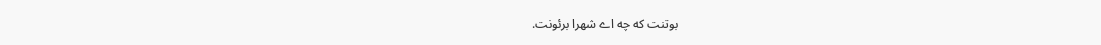بوتنت که چه اے شهرا برئونت.